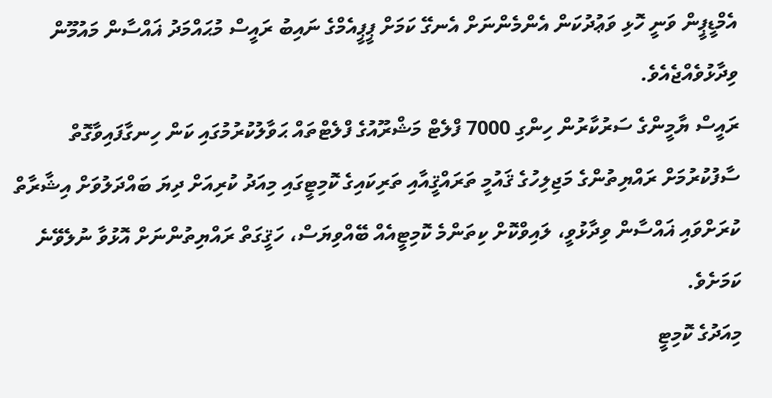އެމްޑީޕީން ވަނީ ހޮޅި ވަޢުދުކަން އެންމެންނަށް އެނގޭ ކަމަށް ޕީޕީއެމްގެ ނައިބު ރައީސް މުޙައްމަދު ޣައްސާން މައުމޫން ވިދާޅުވެއްޖެއެވެ.
ރައީސް ޔާމީންގެ ސަރުކާރުން ހިންގި 7000 ފްލެޓް މަޝްރޫއުގެ ފްލެޓްތައް ޙަވާލުކުރުމުގައި ކަން ހިނގާފައިވާގޮތް ސާފުކުރުމަށް ރައްޔިތުންގެ މަޖިލިހުގެ ޤައުމީ ތަރައްޤީއާއި ތަރިކައިގެ ކޮމިޓީގައި މިއަދު ކުރިއަށް ދިޔަ ބައްދަލުވަށް އިޝާރާތް ކުރަށްވައި ޣައްސާން ވިދާޅުވީ، ލައިވްކޮށް ކިތަންމެ ކޮމިޓީއެއް ބޭއްވިޔަސް، ހަޤީގަތް ރައްޔިތުންނަށް އޮޅުވާ ނުލެވޭނެ ކަމަށެވެ.
މިއަދުގެ ކޮމިޓީ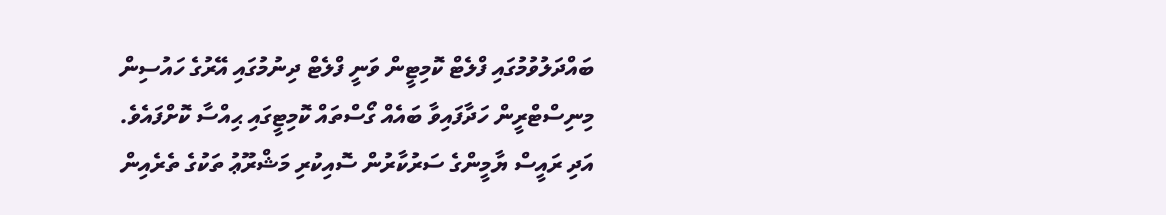ބައްދަލުވުމުގައި ފްލެޓް ކޮމިޓީން ވަނީ ފްލެޓް ދިނުމުގައި އޭރުގެ ހައުސިން މިނިސްޓްރީން ހަދާފައިވާ ބައެއް ގޯސްތައް ކޮމިޓީގައި ޙިއްސާ ކޮށްފައެވެ. އަދި ރައީސް ޔާމީންގެ ސަރުކާރުން ސޮއިކުރި މަޝްރޫޢު ތަކުގެ ތެރެއިން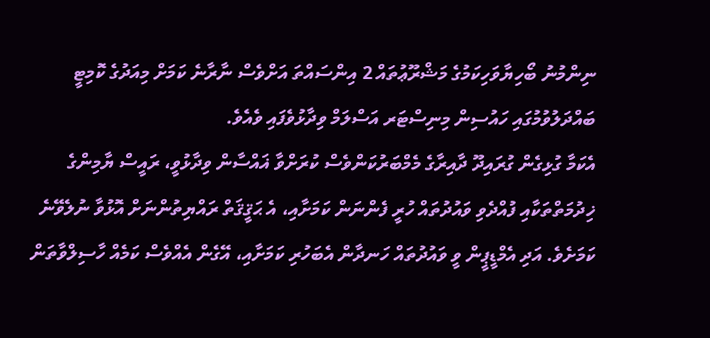ނިންމުނު ބޯހިޔާވަހިކަމުގެ މަޝްރޫޢުތައް 2 އިންސައްތަ އަށްވެސް ނާރާނެ ކަމަށް މިއަދުގެ ކޮމިޓީ ބައްދަލުވުމުގައި ހައުސިން މިނިސްޓަރ އަސްލަމް ވިދާޅުވެފައި ވެއެވެ.
އެކަމާ ގުޅިގެން ގުރައިދޫ ދާއިރާގެ މެމްބަރުކަންވެސް ކުރަށްވާ ޣައްސާން ވިދާޅުވީ، ރައީސް ޔާމިންގެ ޚިދުމަތްތަކާއި ފުއްދެވި ވައުދުތައް ހުރީ ފެންނަން ކަމަށާއި، އެ ޙަޤީޤަތް ރައްޔިތުންނަށް އޮޅުވާ ނުލެވޭނެ ކަމަށެވެ. އަދި އެމްޑީޕީން ވީ ވައުދުތައް ހަނދާން އެބަހުރި ކަމަށާއި، އޭގެން އެއްވެސް ކަމެއް ހާސިލްވާތަން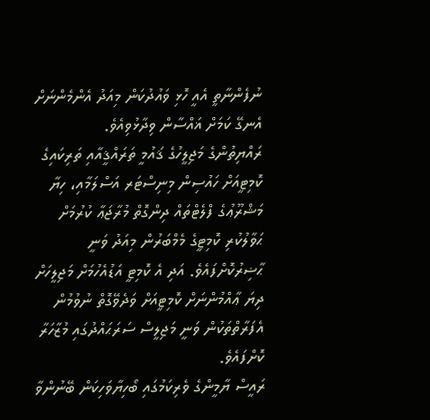ނުފެންނާތީ އެއީ ހޮޅި ވައުދުކަން މިއަދު އެންމެންނަށް އެނގޭ ކަމަށް ޣައްސާން ވިދާޅުވިއެވެ.
ރައްޔިތުންގެ މަޖިލީހުގެ ޤައުމީ ތަރައްޤީއާއި ތަރިކައިގެ ކޮމިޓީއަށް ހައުސިން މިނިސްޓަރ އަސްލަމާއި، ހިޔާ މަޝްރޫޢުގެ ފްލެޓްތައް ދިންގޮތް މުރާޖަޢާ ކުރުމަށް ޙަވާލުކުރި ކޮމިޓީގެ މެމްބަރުން މިއަދު ވަނީ ޙާޟިރުކޮށްފައެވެ. އަދި އެ ކޮމިޓީ އަޑުއެހުމަށް މަޖިލީހަށް ދިޔަ ޢާއްމުންނަށް ކޮމިޓީއަށް ވަދެވޭގޮތް ނުވުމުން އެފަރާތްތަކުން ވަނީ މަޖިލީސް ސަރަޙައްދުގައި މުޒާހަރާ ކޮށްފައެވެ.
ރައީސް ޔާމީންގެ ވެރިކަމުގައި ބޯހިޔާވަހިކަން ބޭނުންވާ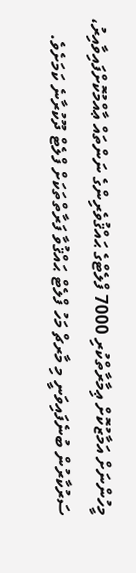މީހުންނަށް އަމާޒުކޮށް ޢިމާރާތްކުރި 7000 ފްލެޓްގެ ޙައްޤުވެރިންގެ ނަންތައް ޢާއްމުކޮށްފައިވާއިރު، ސަރުކާރުން ބުނެފައިވަނީ މި މާރޗް މަހު ފްލެޓް ޙައްޤުވާ ފަރާތްތަކަށް ފްލެޓް ދޫކުރާނެ ކަމަށެވެ.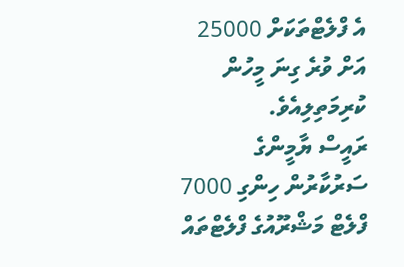އެ ފްލެޓްތަކަށް 25000 އަށް ވުރެ ގިނަ މީހުން ކުރިމަތިލިއެވެ.
ރައީސް ޔާމީންގެ ސަރުކާރުން ހިންގި 7000 ފްލެޓް މަޝްރޫއުގެ ފްލެޓްތައް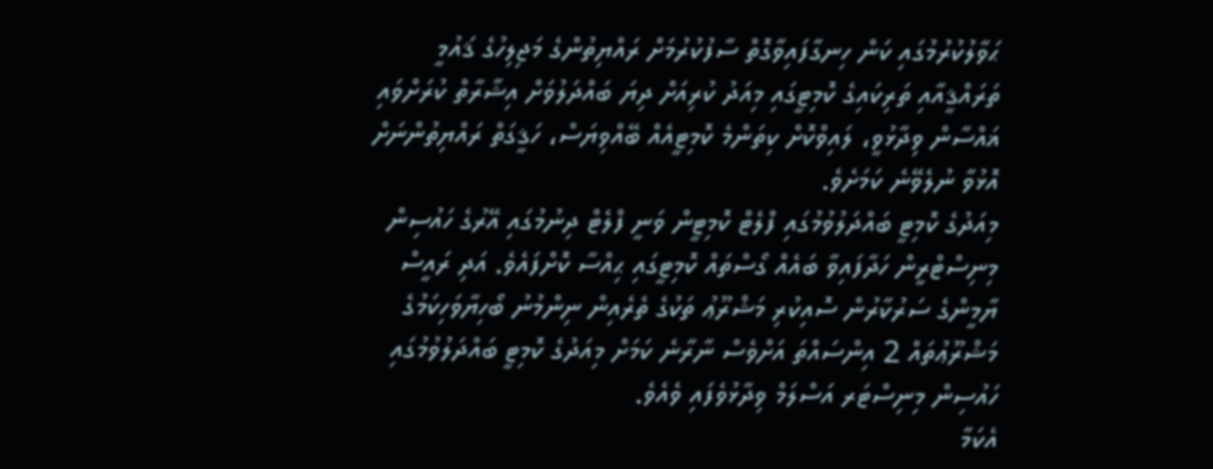ޙަވާލުކުރުމުގައި ކަން ހިނގާފައިވާގޮތް ސާފުކުރުމަށް ރައްޔިތުންގެ މަޖިލިހުގެ ޤައުމީ ތަރައްޤީއާއި ތަރިކައިގެ ކޮމިޓީގައި މިއަދު ކުރިއަށް ދިޔަ ބައްދަލުވަށް އިޝާރާތް ކުރަށްވައި ޣައްސާން ވިދާޅުވީ، ލައިވްކޮށް ކިތަންމެ ކޮމިޓީއެއް ބޭއްވިޔަސް، ހަޤީގަތް ރައްޔިތުންނަށް އޮޅުވާ ނުލެވޭނެ ކަމަށެވެ.
މިއަދުގެ ކޮމިޓީ ބައްދަލުވުމުގައި ފްލެޓް ކޮމިޓީން ވަނީ ފްލެޓް ދިނުމުގައި އޭރުގެ ހައުސިން މިނިސްޓްރީން ހަދާފައިވާ ބައެއް ގޯސްތައް ކޮމިޓީގައި ޙިއްސާ ކޮށްފައެވެ. އަދި ރައީސް ޔާމީންގެ ސަރުކާރުން ސޮއިކުރި މަޝްރޫޢު ތަކުގެ ތެރެއިން ނިންމުނު ބޯހިޔާވަހިކަމުގެ މަޝްރޫޢުތައް 2 އިންސައްތަ އަށްވެސް ނާރާނެ ކަމަށް މިއަދުގެ ކޮމިޓީ ބައްދަލުވުމުގައި ހައުސިން މިނިސްޓަރ އަސްލަމް ވިދާޅުވެފައި ވެއެވެ.
އެކަމާ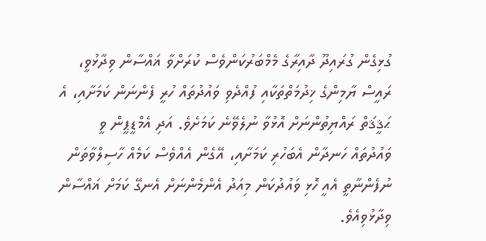ގުޅިގެން ގުރައިދޫ ދާއިރާގެ މެމްބަރުކަންވެސް ކުރަށްވާ ޣައްސާން ވިދާޅުވީ، ރައީސް ޔާމިންގެ ޚިދުމަތްތަކާއި ފުއްދެވި ވައުދުތައް ހުރީ ފެންނަން ކަމަށާއި، އެ ޙަޤީޤަތް ރައްޔިތުންނަށް އޮޅުވާ ނުލެވޭނެ ކަމަށެވެ. އަދި އެމްޑީޕީން ވީ ވައުދުތައް ހަނދާން އެބަހުރި ކަމަށާއި، އޭގެން އެއްވެސް ކަމެއް ހާސިލްވާތަން ނުފެންނާތީ އެއީ ހޮޅި ވައުދުކަން މިއަދު އެންމެންނަށް އެނގޭ ކަމަށް ޣައްސާން ވިދާޅުވިއެވެ.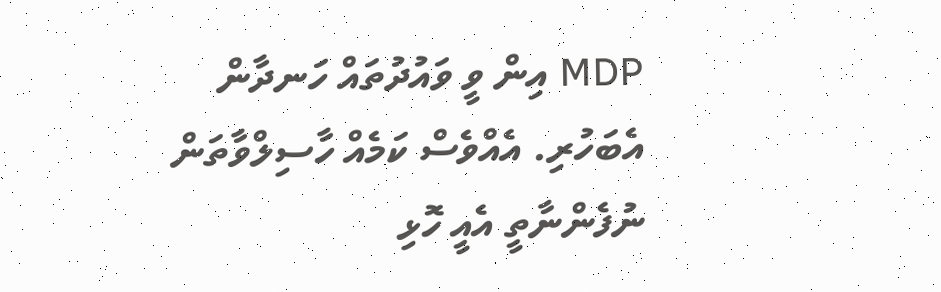MDP އިން ވީ ވައުދުތައް ހަނދާން އެބަހުރި. އެއްވެސް ކަމެއް ހާސިލްވާތަން ނުފެންނާތީ އެއީ ހޮޅި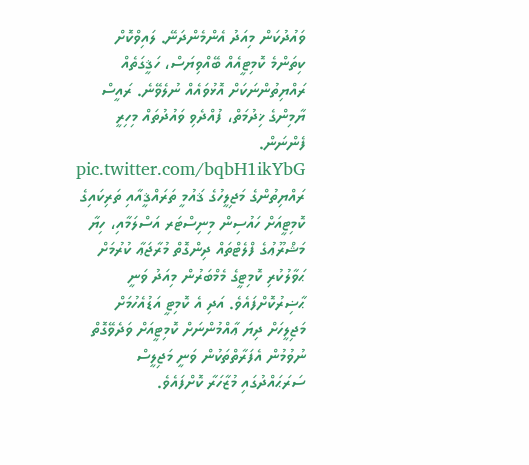ވައުދުކަން މިއަދު އެންމެންދަނޭ. ލައިވްކޮށް ކިތަންމެ ކޮމިޓީއެއް ބޭއްވިޔަސް، ހަޤީގަތެއް ރައްޔިތުންނަކަށް އޮޅުވައެއް ނުލެވޭނެ. ރައީސް ޔާމިންގެ ޚިދުމަތް، ފުއްދެވި ވައުދުތައް މިހިރީ ފެންނަން. pic.twitter.com/bqbH1ikYbG
ރައްޔިތުންގެ މަޖިލީހުގެ ޤައުމީ ތަރައްޤީއާއި ތަރިކައިގެ ކޮމިޓީއަށް ހައުސިން މިނިސްޓަރ އަސްލަމާއި، ހިޔާ މަޝްރޫޢުގެ ފްލެޓްތައް ދިންގޮތް މުރާޖަޢާ ކުރުމަށް ޙަވާލުކުރި ކޮމިޓީގެ މެމްބަރުން މިއަދު ވަނީ ޙާޟިރުކޮށްފައެވެ. އަދި އެ ކޮމިޓީ އަޑުއެހުމަށް މަޖިލީހަށް ދިޔަ ޢާއްމުންނަށް ކޮމިޓީއަށް ވަދެވޭގޮތް ނުވުމުން އެފަރާތްތަކުން ވަނީ މަޖިލީސް ސަރަޙައްދުގައި މުޒާހަރާ ކޮށްފައެވެ.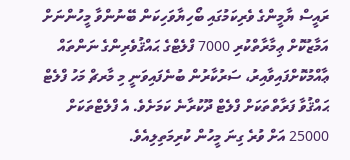ރައީސް ޔާމީންގެ ވެރިކަމުގައި ބޯހިޔާވަހިކަން ބޭނުންވާ މީހުންނަށް އަމާޒުކޮށް ޢިމާރާތްކުރި 7000 ފްލެޓްގެ ޙައްޤުވެރިންގެ ނަންތައް ޢާއްމުކޮށްފައިވާއިރު، ސަރުކާރުން ބުނެފައިވަނީ މި މާރޗް މަހު ފްލެޓް ޙައްޤުވާ ފަރާތްތަކަށް ފްލެޓް ދޫކުރާނެ ކަމަށެވެ. އެ ފްލެޓްތަކަށް 25000 އަށް ވުރެ ގިނަ މީހުން ކުރިމަތިލިއެވެ.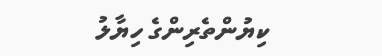ކިޔުންތެރިންގެ ހިޔާލު